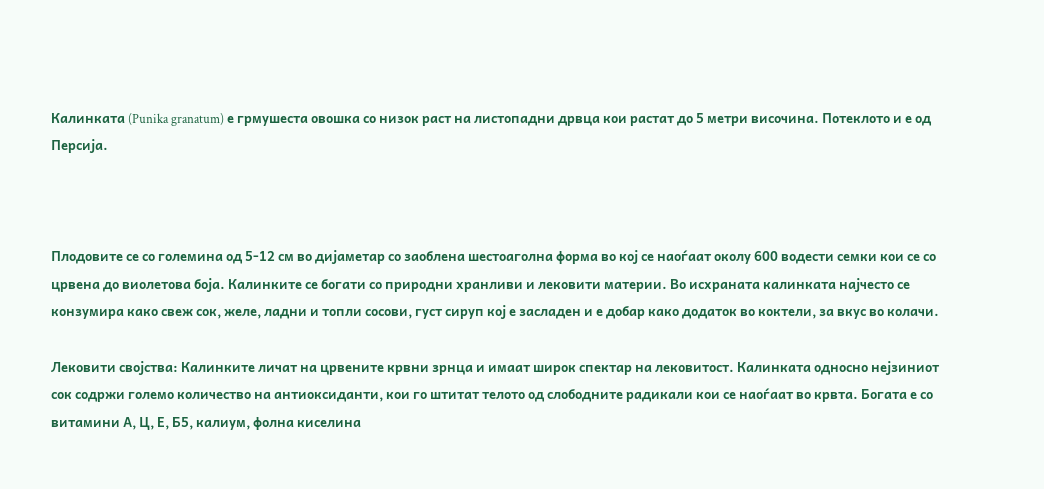Калинката (Punika granatum) е грмушеста овошка со низок раст на листопадни дрвца кои растат до 5 метри височина. Потеклото и е од Персија.



Плодовите се со големина од 5-12 см во дијаметар со заоблена шестоаголна форма во кој се наоѓаат околу 600 водести семки кои се со црвена до виолетова боја. Калинките се богати со природни хранливи и лековити материи. Во исхраната калинката најчесто се конзумира како свеж сок, желе, ладни и топли сосови, густ сируп кој е засладен и е добар како додаток во коктели, за вкус во колачи.

Лековити својства: Калинките личат на црвените крвни зрнца и имаат широк спектар на лековитост. Калинката односно нејзиниот сок содржи големо количество на антиоксиданти, кои го штитат телото од слободните радикали кои се наоѓаат во крвта. Богата е со витамини А, Ц, Е, Б5, калиум, фолна киселина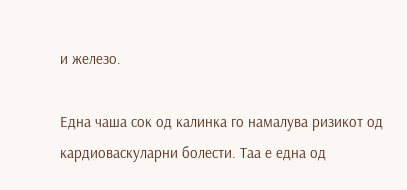и железо.

Една чаша сок од калинка го намалува ризикот од кардиоваскуларни болести. Таа е една од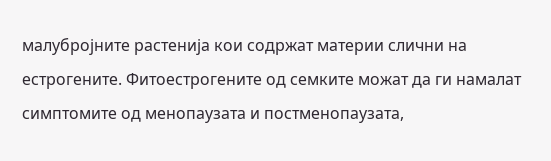малубројните растенија кои содржат материи слични на естрогените. Фитоестрогените од семките можат да ги намалат симптомите од менопаузата и постменопаузата,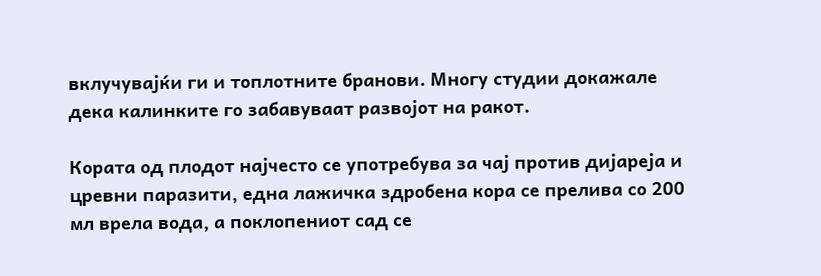вклучувајќи ги и топлотните бранови. Многу студии докажале дека калинките го забавуваат развојот на ракот.

Кората од плодот најчесто се употребува за чај против дијареја и цревни паразити, една лажичка здробена кора се прелива со 200 мл врела вода, а поклопениот сад се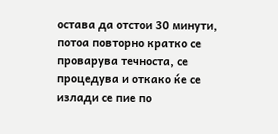остава да отстои 30 минути, потоа повторно кратко се проварува течноста, се процедува и откако ќе се излади се пие по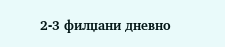2-3 филџани дневно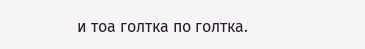и тоа голтка по голтка.